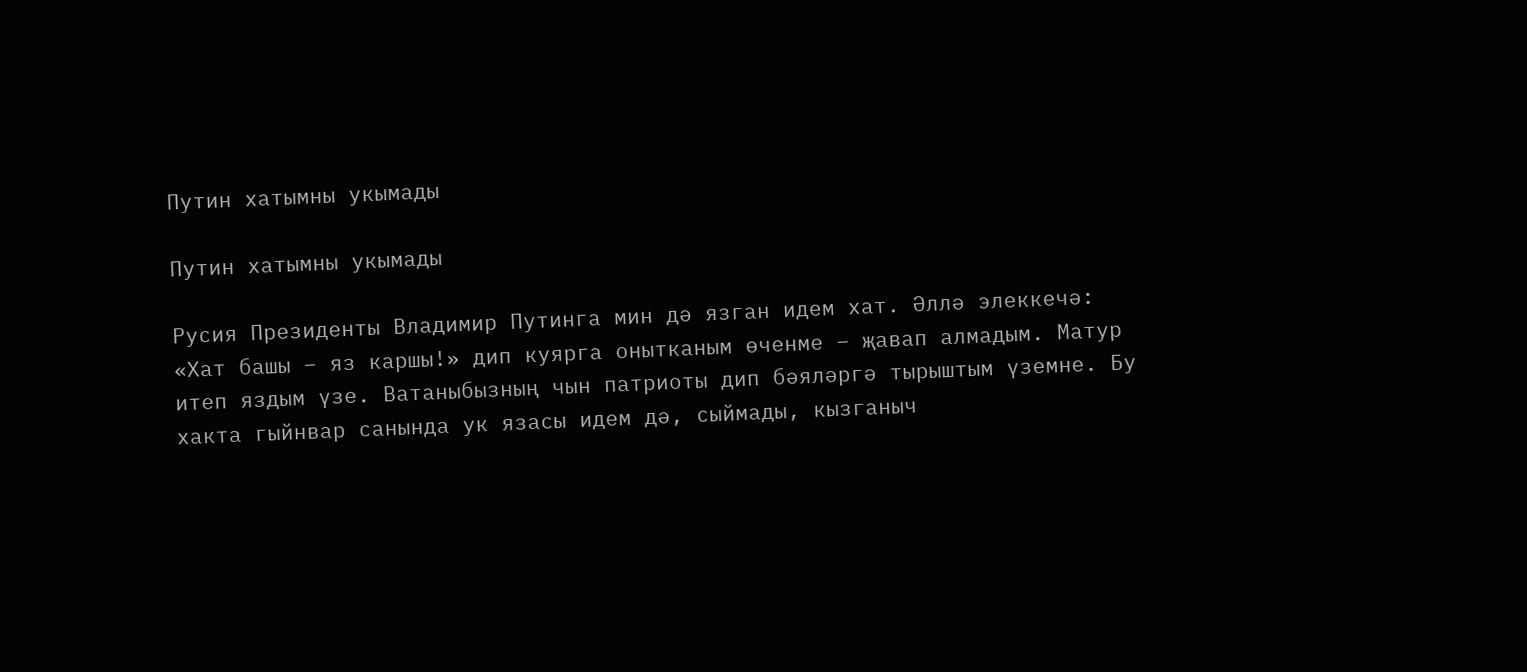Путин хатымны укымады

Путин хатымны укымады

Русия Президенты Владимир Путинга мин дә язган идем хат. Әллә элеккечә: «Хат башы – яз каршы!» дип куярга онытканым өченме – җавап алмадым. Матур итеп яздым үзе. Ватаныбызның чын патриоты дип бәяләргә тырыштым үземне. Бу хакта гыйнвар санында ук язасы идем дә, сыймады, кызганыч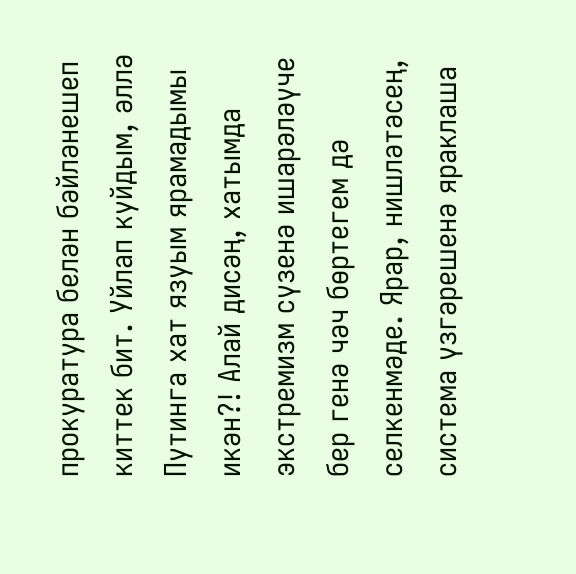прокуратура белән бәйләнешеп киттек бит. Уйлап куйдым, әллә Путинга хат язуым ярамадымы икән?! Алай дисәң, хатымда экстремизм сүзенә ишарәләүче бер генә чәч бөртегем дә селкенмәде. Ярар, нишләтәсең, система үзгәрешенә яраклаша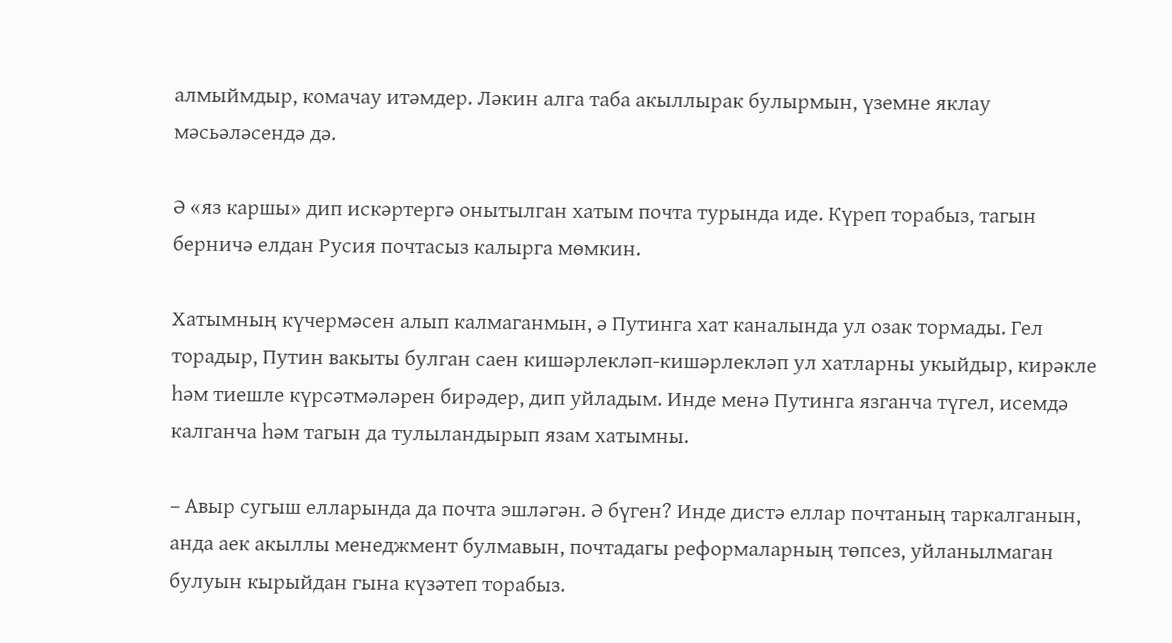алмыймдыр, комачау итәмдер. Ләкин алга таба акыллырак булырмын, үземне яклау мәсьәләсендә дә.

Ә «яз каршы» дип искәртергә онытылган хатым почта турында иде. Күреп торабыз, тагын берничә елдан Русия почтасыз калырга мөмкин.

Хатымның күчермәсен алып калмаганмын, ә Путинга хат каналында ул озак тормады. Гел торадыр, Путин вакыты булган саен кишәрлекләп-кишәрлекләп ул хатларны укыйдыр, кирәкле һәм тиешле күрсәтмәләрен бирәдер, дип уйладым. Инде менә Путинга язганча түгел, исемдә калганча һәм тагын да тулыландырып язам хатымны.

– Авыр сугыш елларында да почта эшләгән. Ә бүген? Инде дистә еллар почтаның таркалганын, анда аек акыллы менеджмент булмавын, почтадагы реформаларның төпсез, уйланылмаган булуын кырыйдан гына күзәтеп торабыз.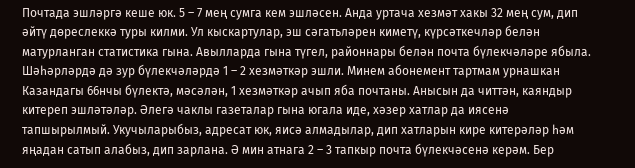Почтада эшләргә кеше юк. 5 – 7 мең сумга кем эшләсен. Анда уртача хезмәт хакы 32 мең сум, дип әйтү дөреслеккә туры килми. Ул кыскартулар, эш сәгатьләрен киметү, күрсәткечләр белән матурланган статистика гына. Авылларда гына түгел, районнары белән почта бүлекчәләре ябыла. Шәһәрләрдә дә зур бүлекчәләрдә 1 – 2 хезмәткәр эшли. Минем абонемент тартмам урнашкан Казандагы 66нчы бүлектә, мәсәлән, 1 хезмәткәр ачып яба почтаны. Анысын да читтән, каяндыр китереп эшләтәләр. Әлегә чаклы газеталар гына югала иде, хәзер хатлар да иясенә тапшырылмый. Укучыларыбыз, адресат юк, яисә алмадылар, дип хатларын кире китерәләр һәм яңадан сатып алабыз, дип зарлана. Ә мин атнага 2 – 3 тапкыр почта бүлекчәсенә керәм. Бер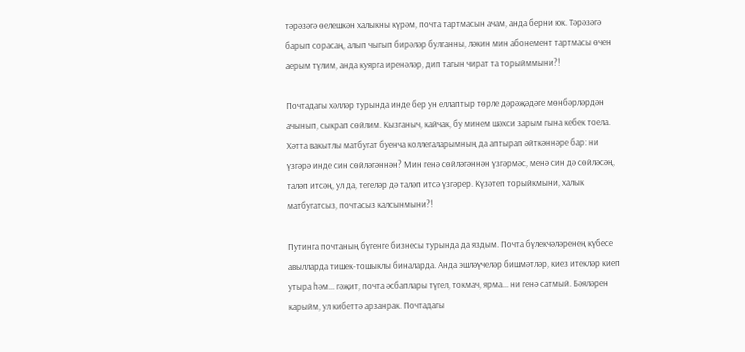тәрәзәгә өелешкән халыкны күрәм, почта тартмасын ачам, анда берни юк. Тәрәзәгә барып сорасаң, алып чыгып бирәләр булганны, ләкин мин абонемент тартмасы өчен аерым түлим, анда куярга иренәләр, дип тагын чират та торыйммыни?!

Почтадагы хәлләр турында инде бер ун еллаптыр төрле дәрәҗәдәге мөнбәрләрдән ачынып, сыкрап сөйлим. Кызганыч, кайчак, бу минем шәхси зарым гына кебек тоела. Хәтта вакытлы матбугат буенча коллегаларымның да аптырап әйткәннәре бар: ни үзгәрә инде син сөйләгәннән? Мин генә сөйләгәннән үзгәрмәс, менә син дә сөйләсәң, таләп итсәң, ул да, тегеләр дә таләп итсә үзгәрер. Күзәтеп торыйкмыни, халык матбугатсыз, почтасыз калсынмыни?!

Путинга почтаның бүгенге бизнесы турында да яздым. Почта бүлекчәләренең күбесе авылларда тишек-тошыклы биналарда. Анда эшләүчеләр бишмәтләр, киез итекләр киеп утыра һәм... гәҗит, почта әсбаплары түгел, токмач, ярма... ни генә сатмый. Бәяләрен карыйм, ул кибеттә арзанрак. Почтадагы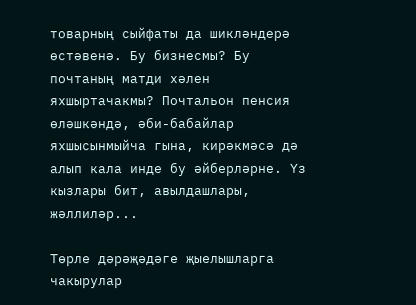товарның сыйфаты да шикләндерә өстәвенә. Бу бизнесмы? Бу почтаның матди хәлен яхшыртачакмы? Почтальон пенсия өләшкәндә, әби-бабайлар яхшысынмыйча гына, кирәкмәсә дә алып кала инде бу әйберләрне. Үз кызлары бит, авылдашлары, жәллиләр...

Төрле дәрәҗәдәге җыелышларга чакырулар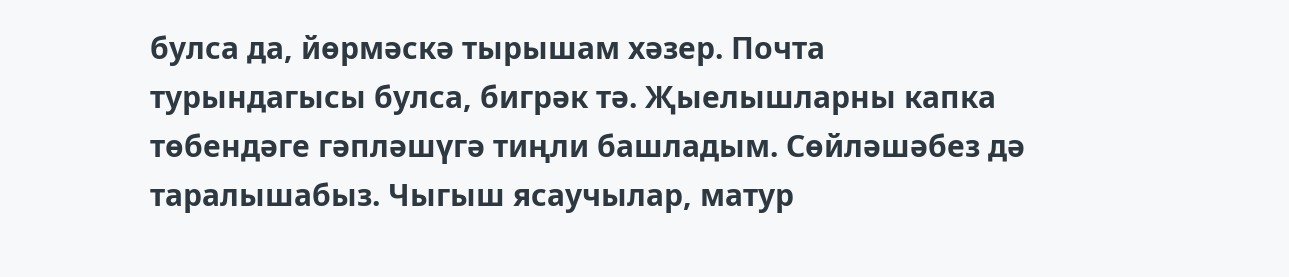булса да, йөрмәскә тырышам хәзер. Почта турындагысы булса, бигрәк тә. Җыелышларны капка төбендәге гәпләшүгә тиңли башладым. Сөйләшәбез дә таралышабыз. Чыгыш ясаучылар, матур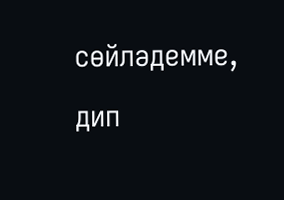сөйләдемме, дип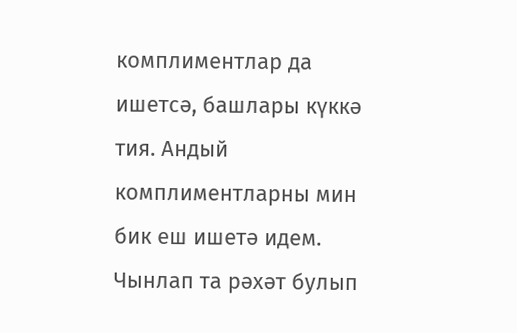комплиментлар да ишетсә, башлары күккә тия. Андый комплиментларны мин бик еш ишетә идем. Чынлап та рәхәт булып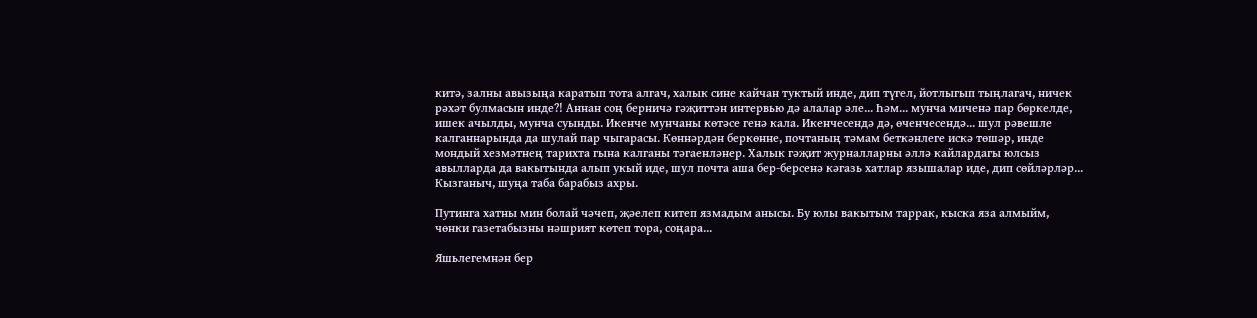китә, залны авызыңа каратып тота алгач, халык сине кайчан туктый инде, дип түгел, йотлыгып тыңлагач, ничек рәхәт булмасын инде?! Аннан соң берничә гәҗиттән интервью дә алалар әле... Һәм... мунча миченә пар бөркелде, ишек ачылды, мунча суынды. Икенче мунчаны көтәсе генә кала. Икенчесендә дә, өченчесендә... шул рәвешле калганнарында да шулай пар чыгарасы. Көннәрдән беркөнне, почтаның тәмам беткәнлеге искә төшәр, инде мондый хезмәтнең тарихта гына калганы тәгаенләнер. Халык гәҗит журналларны әллә кайлардагы юлсыз авылларда да вакытында алып укый иде, шул почта аша бер-берсенә кәгазь хатлар язышалар иде, дип сөйләрләр... Кызганыч, шуңа таба барабыз ахры.

Путинга хатны мин болай чәчеп, җәелеп китеп язмадым анысы. Бу юлы вакытым таррак, кыска яза алмыйм, чөнки газетабызны нәшрият көтеп тора, соңара...

Яшьлегемнән бер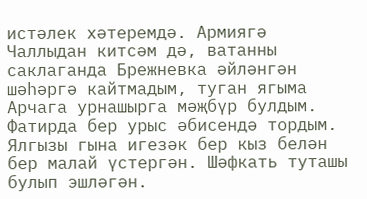истәлек хәтеремдә. Армиягә Чаллыдан китсәм дә, ватанны саклаганда Брежневка әйләнгән шәһәргә кайтмадым, туган ягыма Арчага урнашырга мәҗбүр булдым. Фатирда бер урыс әбисендә тордым. Ялгызы гына игезәк бер кыз белән бер малай үстергән. Шәфкать туташы булып эшләгән.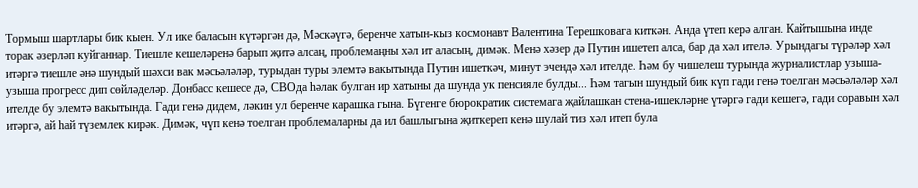Тормыш шартлары бик кыен. Ул ике баласын күтәргән дә, Мәскәүгә, беренче хатын-кыз космонавт Валентина Терешковага киткән. Анда үтеп керә алган. Кайтышына инде торак әзерләп куйганнар. Тиешле кешеләренә барып җитә алсаң, проблемаңны хәл ит аласың, димәк. Менә хәзер дә Путин ишетеп алса, бар да хәл ителә. Урындагы түрәләр хәл итәргә тиешле әнә шундый шәхси вак мәсьәләләр, турыдан туры элемтә вакытында Путин ишеткәч, минут эчендә хәл ителде. Һәм бу чишелеш турында журналистлар узыша-узыша прогресс дип сөйләделәр. Донбасс кешесе дә, СВОда һәлак булган ир хатыны да шунда ук пенсияле булды... Һәм тагын шундый бик күп гади генә тоелган мәсьәләләр хәл ителде бу элемтә вакытында. Гади генә дидем, ләкин ул беренче карашка гына. Бүгенге бюрократик системага җайлашкан стена-ишекләрне үтәргә гади кешегә, гади соравын хәл итәргә, ай һай түземлек кирәк. Димәк, чүп кенә тоелган проблемаларны да ил башлыгына җиткереп кенә шулай тиз хәл итеп була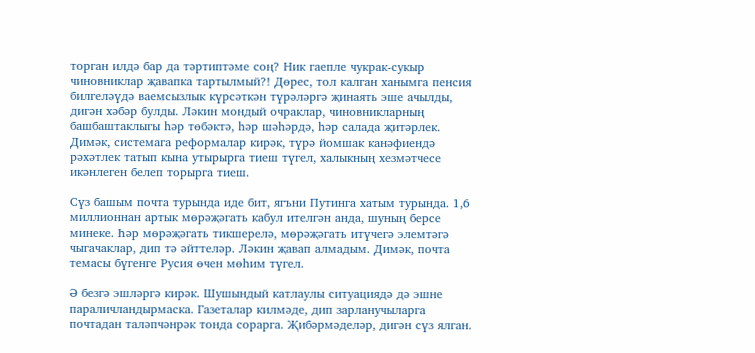торган илдә бар да тәртиптәме соң? Ник гаепле чукрак-сукыр чиновниклар җавапка тартылмый?! Дөрес, тол калган ханымга пенсия билгеләүдә ваемсызлык күрсәткән түрәләргә җинаять эше ачылды, дигән хәбәр булды. Ләкин мондый очраклар, чиновникларның башбаштаклыгы һәр төбәктә, һәр шәһәрдә, һәр салада җитәрлек. Димәк, системага реформалар кирәк, түрә йомшак канәфиендә рәхәтлек татып кына утырырга тиеш түгел, халыкның хезмәтчесе икәнлеген белеп торырга тиеш.

Сүз башым почта турында иде бит, ягъни Путинга хатым турында. 1,6 миллионнан артык мөрәҗәгать кабул ителгән анда, шуның берсе минеке. Һәр мөрәҗәгать тикшерелә, мөрәҗәгать итүчегә элемтәгә чыгачаклар, дип тә әйттеләр. Ләкин җавап алмадым. Димәк, почта темасы бүгенге Русия өчен мөһим түгел.

Ә безгә эшләргә кирәк. Шушындый катлаулы ситуациядә дә эшне параличландырмаска. Газеталар килмәде, дип зарланучыларга почтадан таләпчәнрәк тонда сорарга. Җибәрмәделәр, дигән сүз ялган.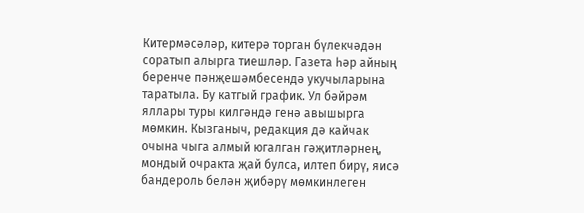Китермәсәләр, китерә торган бүлекчәдән соратып алырга тиешләр. Газета һәр айның беренче пәнҗешәмбесендә укучыларына таратыла. Бу катгый график. Ул бәйрәм яллары туры килгәндә генә авышырга мөмкин. Кызганыч, редакция дә кайчак очына чыга алмый югалган гәҗитләрнең, мондый очракта җай булса, илтеп бирү, яисә бандероль белән җибәрү мөмкинлеген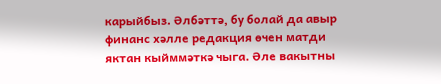карыйбыз. Әлбәттә, бу болай да авыр финанс хәлле редакция өчен матди яктан кыйммәткә чыга. Әле вакытны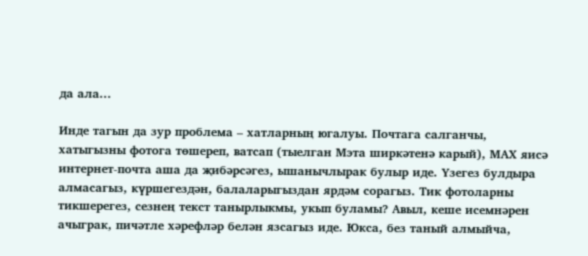да ала...

Инде тагын да зур проблема – хатларның югалуы. Почтага салганчы, хатыгызны фотога төшереп, ватсап (тыелган Мэта ширкәтенә карый), МАХ яисә интернет-почта аша да җибәрсәгез, ышанычлырак булыр иде. Үзегез булдыра алмасагыз, күршегездән, балаларыгыздан ярдәм сорагыз. Тик фотоларны тикшерегез, сезнең текст танырлыкмы, укып буламы? Авыл, кеше исемнәрен ачыграк, пичәтле хәрефләр белән язсагыз иде. Юкса, без таный алмыйча,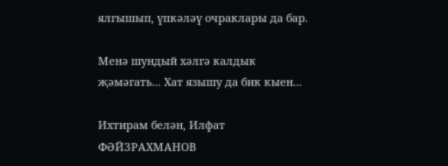ялгышып, үпкәләү очраклары да бар.

Менә шундый хәлгә калдык җәмәгать... Хат язышу да бик кыен...

Ихтирам белән, Илфат ФӘЙЗРАХМАНОВ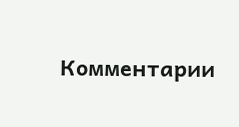Комментарии